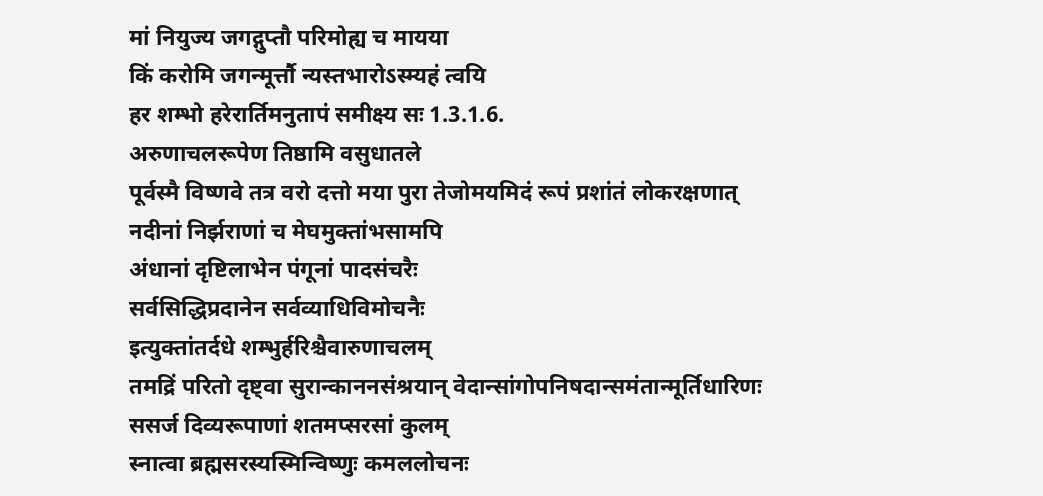मां नियुज्य जगद्गुप्तौ परिमोह्य च मायया
किं करोमि जगन्मूर्त्तौ न्यस्तभारोऽस्म्यहं त्वयि
हर शम्भो हरेरार्तिमनुतापं समीक्ष्य सः 1.3.1.6.
अरुणाचलरूपेण तिष्ठामि वसुधातले
पूर्वस्मै विष्णवे तत्र वरो दत्तो मया पुरा तेजोमयमिदं रूपं प्रशांतं लोकरक्षणात्
नदीनां निर्झराणां च मेघमुक्तांभसामपि
अंधानां दृष्टिलाभेन पंगूनां पादसंचरैः
सर्वसिद्धिप्रदानेन सर्वव्याधिविमोचनैः
इत्युक्तांतर्दधे शम्भुर्हरिश्चैवारुणाचलम्
तमद्रिं परितो दृष्ट्वा सुरान्काननसंश्रयान् वेदान्सांगोपनिषदान्समंतान्मूर्तिधारिणः
ससर्ज दिव्यरूपाणां शतमप्सरसां कुलम्
स्नात्वा ब्रह्मसरस्यस्मिन्विष्णुः कमललोचनः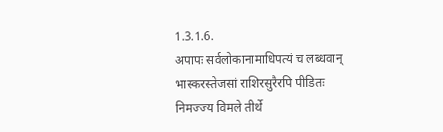1.3.1.6.
अपापः सर्वलोकानामाधिपत्यं च लब्धवान्
भास्करस्तेजसां राशिरसुरैरपि पीडितः
निमज्ज्य विमले तीर्थे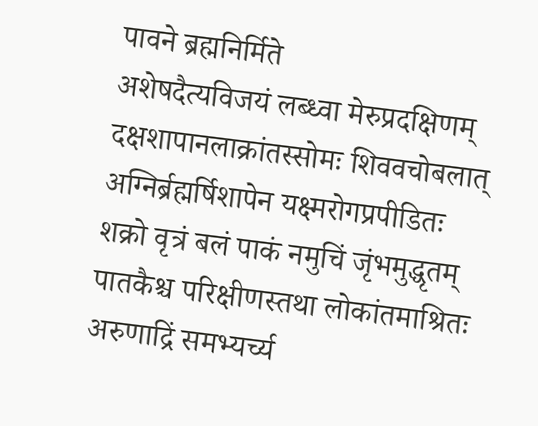पावने ब्रह्मनिर्मिते
अशेषदैत्यविजयं लब्ध्वा मेरुप्रदक्षिणम्
दक्षशापानलाक्रांतस्सोमः शिववचोबलात्
अग्निर्ब्रह्मर्षिशापेन यक्ष्मरोगप्रपीडितः
शक्रो वृत्रं बलं पाकं नमुचिं जृंभमुद्धृतम्
पातकैश्च परिक्षीणस्तथा लोकांतमाश्रितः
अरुणाद्रिं समभ्यर्च्य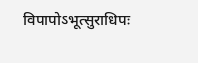विपापोऽभूत्सुराधिपः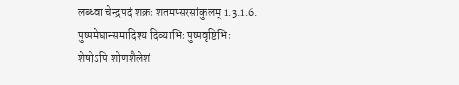लब्ध्वा चेन्द्रपदं शक्रः शतमप्सरसांकुलम् 1.3.1.6.
पुष्पमेघान्समादिश्य दिव्याभिः पुष्पवृष्टिभिः
शेषोऽपि शोणशैलेशं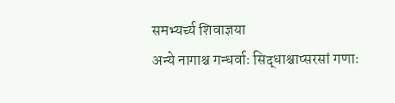समभ्यर्च्य शिवाज्ञया
अन्ये नागाश्च गन्धर्वाः सिद्धाश्चाप्सरसां गणाः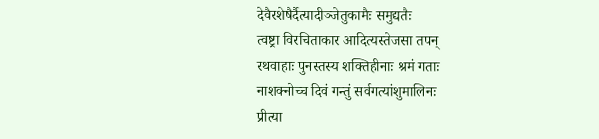देवैरशेषैर्दैत्यादीञ्जेतुकामैः समुद्यतैः
त्वष्ट्रा विरचिताकार आदित्यस्तेजसा तपन्
रथवाहाः पुनस्तस्य शक्तिहीनाः श्रमं गताः
नाशक्नोच्च दिवं गन्तुं सर्वगत्यांशुमालिनः
प्रीत्या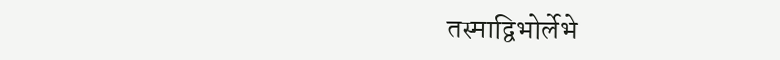तस्माद्विभोर्लेभे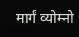मार्गं व्योम्नो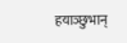हयाञ्छुभान्